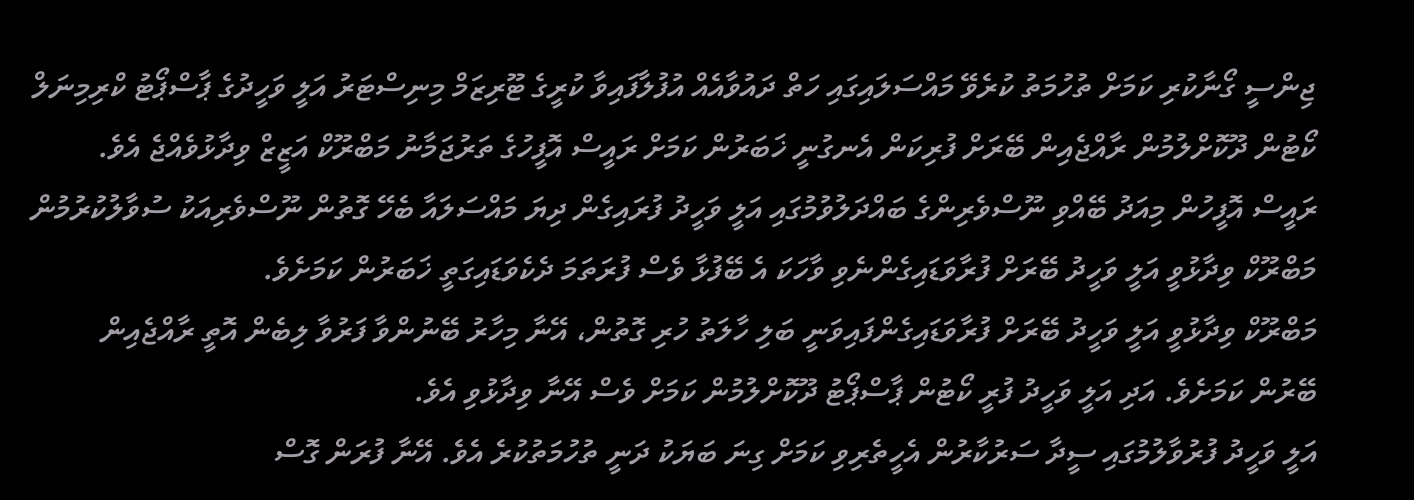ޖިންސީ ގޯނާކުރި ކަމަށް ތުހުމަތު ކުރެވޭ މައްސަލައިގައި ހަތް ދައުވާއެއް އުފުލާފައިވާ ކުރީގެ ޓޫރިޒަމް މިނިސްޓަރު އަލީ ވަހީދުގެ ޕާސްޕޯޓު ކްރިމިނަލް ކޯޓުން ދޫކޮށްލުމުން ރާއްޖެއިން ބޭރަށް ފުރިކަން އެނގުނީ ޚަބަރުން ކަމަށް ރައީސް އޮފީހުގެ ތަރުޖަމާނު މަބްރޫކް އަޒީޒް ވިދާޅުވެއްޖެ އެވެ.
ރައީސް އޮފީހުން މިއަދު ބޭއްވި ނޫސްވެރިންގެ ބައްދަލުވުމުގައި އަލީ ވަހީދު ފުރައިގެން ދިޔަ މައްސަލައާ ބެހޭ ގޮތުން ނޫސްވެރިއަކު ސުވާލުކުރުމުން މަބްރޫކް ވިދާޅުވީ އަލީ ވަހީދު ބޭރަށް ފުރާވަޑައިގެންނެވި ވާހަކަ އެ ބޭފުޅާ ވެސް ފުރަތަމަ ދެކެވަޑައިގަތީ ޚަބަރުން ކަމަށެވެ.
މަބްރޫކް ވިދާޅުވީ އަލީ ވަހީދު ބޭރަށް ފުރާވަޑައިގެންފައިވަނީ ބަލި ހާލަތު ހުރި ގޮތުން، އޭނާ މިހާރު ބޭނުންވާ ފަރުވާ ލިބެން އޮތީ ރާއްޖެއިން ބޭރުން ކަމަށެވެ. އަދި އަލީ ވަހީދު ފުރީ ކޯޓުން ޕާސްޕޯޓު ދޫކޮށްލުމުން ކަމަށް ވެސް އޭނާ ވިދާޅުވި އެވެ.
އަލީ ވަހީދު ފުރުވާލުމުގައި ސީދާ ސަރުކާރުން އެހީތެރިވި ކަމަށް ގިނަ ބަޔަކު ދަނީ ތުހުމަތުކުރެ އެވެ. އޭނާ ފުރަން ގޮސް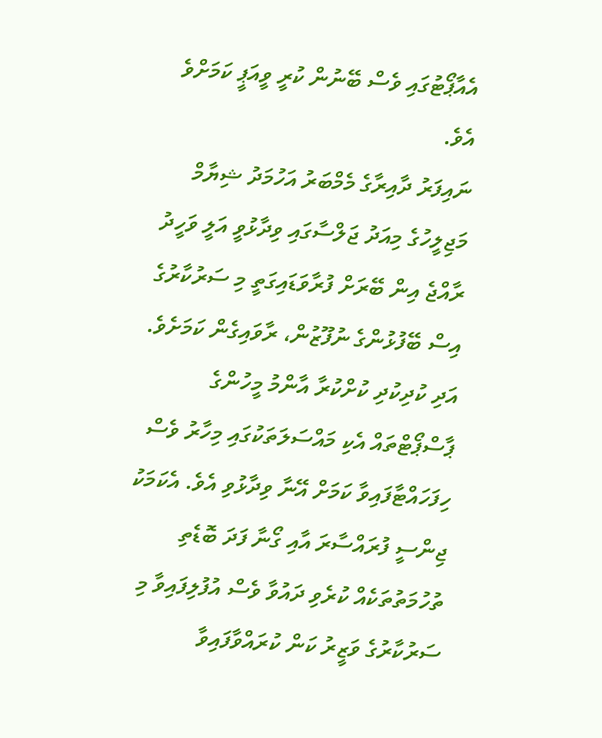އެއާޕޯޓުގައި ވެސް ބޭނުން ކުރީ ވީއަޕީ ކަމަށްވެ އެވެ.
ނައިފަރު ދާއިރާގެ މެމްބަރު އަހުމަދު ޝިޔާމް މަޖިލީހުގެ މިއަދު ޖަލްސާގައި ވިދާޅުވީ އަލީ ވަހީދު ރާއްޖެ އިން ބޭރަށް ފުރާވަޑައިގަތީ މި ސަރުކާރުގެ އިސް ބޭފުޅުންގެ ނުފޫޒުން، ރާވައިގެން ކަމަށެވެ. އަދި ކުދިކުދި ކުށްކުރާ އާންމު މީހުންގެ ޕާސްޕޯޓްތައް އެކި މައްސަލަތަކުގައި މިހާރު ވެސް ހިފަހައްޓާފައިވާ ކަމަށް އޭނާ ވިދާޅުވި އެވެ. އެކަމަކު ޖިންސީ ފުރައްސާރަ އާއި ގޯނާ ފަދަ ބޮޑެތި ތުހުމަތުތަކެއް ކުރެވި ދައުވާ ވެސް އުފުލިފައިވާ މި ސަރުކާރުގެ ވަޒީރު ކަން ކުރައްވާފައިވާ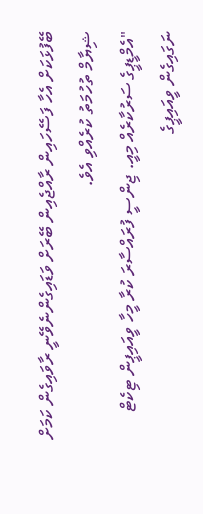ބޭފުޅަކަށް އެހާ ފަސޭހައިން ރާއްޖެއިން ބޭރަށް ވަޑައިގެންނެވޭނީ ރާވައިގެން ކަމަށް ޝިޔާމް ތުހުމަތު ކުރެއްވި އެވެ.
"އެމްޑީޕީގެ ސަރުކާރެއް މިއީ. ޖިންސީ ފުރައްސާރަ ކުރާ މީހާ ވީއައިޕީން ޓިކެޓް ނަގައިގެން ވީއައިޕީގެ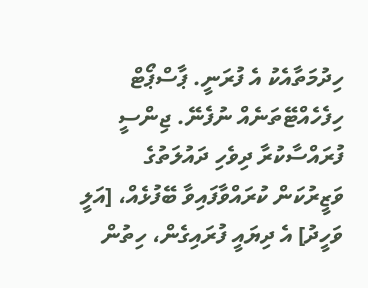ހިދުމަތާއެކު އެ ފުރަނީ. ޕާސްޕޯޓް ހިފެހެއްޓޭތަނެއް ނުފެނޭ. ޖިންސީ ފުރައްސާކުރާ ދިވެހި ދައުލަތުގެ ވަޒީރުކަން ކުރައްވާފައިވާ ބޭފުޅެއް، [އަލީ ވަހީދު] އެ ދިޔައީ ފުރައިގެން، ހިތުން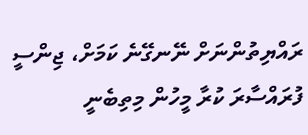ރައްޔިތުންނަށް ނޭނގޭނެ ކަމަށް، ޖިންސީ ފުރައްސާރަ ކުރާ މީހުން މިތިބެނީ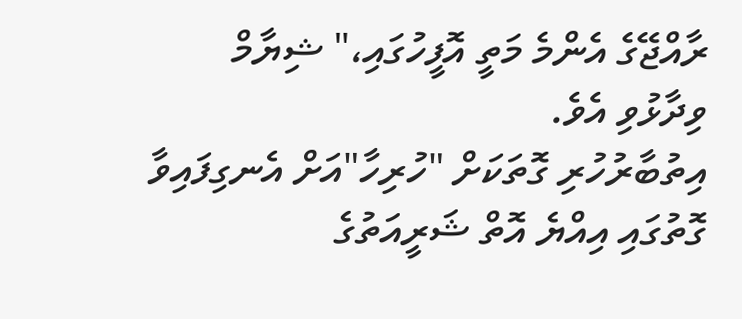ރާއްޖޭގެ އެންމެ މަތީ އޮފީހުގައި،" ޝިޔާމް ވިދާޅުވި އެވެ.
އިތުބާރުހުރި ގޮތަކަށް "ހުރިހާ"އަށް އެނގިފައިވާ ގޮތުގައި އިއްޔެ އޮތް ޝަރީއަތުގެ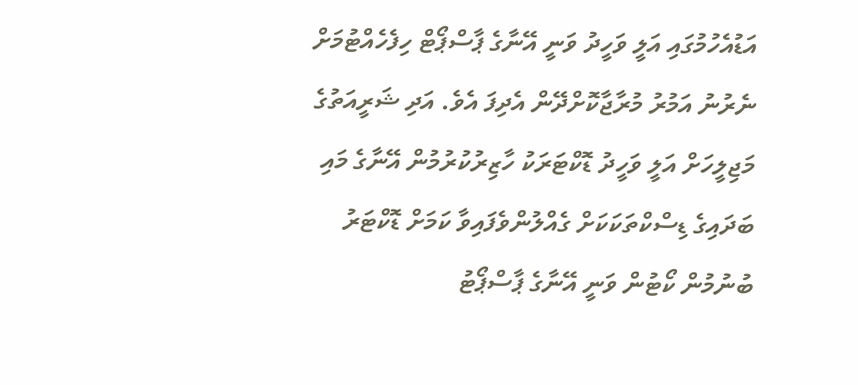އަޑުއެހުމުގައި އަލީ ވަހީދު ވަނީ އޭނާގެ ޕާސްޕޯޓް ހިފެހެއްޓުމަށް ނެރުނު އަމުރު މުރާޖާކޮށްދޭން އެދިފަ އެވެ. އަދި ޝަރީއަތުގެ މަޖިލީހަށް އަލީ ވަހީދު ޑޮކްޓަރަކު ހާޒިރުކުރުމުން އޭނާގެ މައި ބަދައިގެ ޑިސްކްތަކަކަށް ގެއްލުންވެފައިވާ ކަމަށް ޑޮކްޓަރު ބުނުމުން ކޯޓުން ވަނީ އޭނާގެ ޕާސްޕޯޓު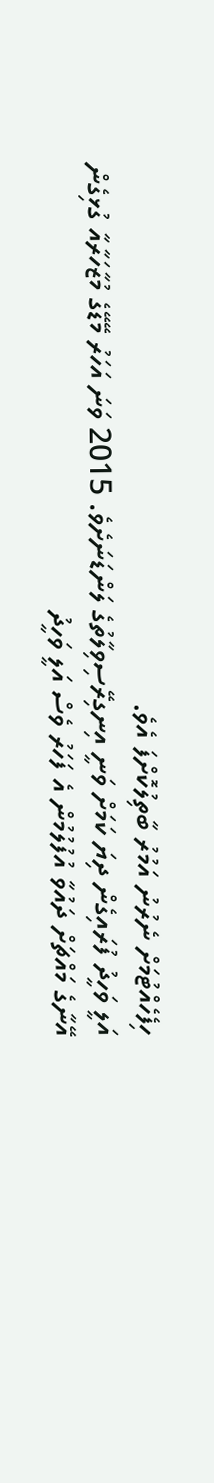ހިފެހެއްޓުމަށް ނެރުނު އަމުރު ބާތިލުކޮށްފަ އެވެ.
އަލީ ވަހީދު ފުރައިގެން ދިޔަ ކަމަށް ވަނީ އިނގިރޭސިވިލާތުގެ ލަންޑަނަށެވެ. 2015 ވަނަ އަހަރު މޭޑޭގެ މުޒާހަރާއާ ގުޅިގެން އޭނާގެ މައްޗަށް ދައުވާ އުފުލުމުން އެ ފަހަރު ވެސް އަލީ ވަހީދު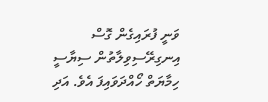ވަނީ ފުރައިގެން ގޮސް އިނގިރޭސިވިލާތުން ސިޔާސީ ހިމާޔަތް ހޯއްދަވައިފަ އެވެ. އަދި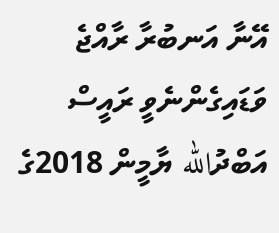އޭނާ އަނބުރާ ރާއްޖެ ވަޑައިގެންނެވީ ރައީސް އަބްދުالله ޔާމީން 2018ގެ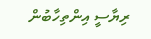ރިޔާސީ އިންތިހާބުން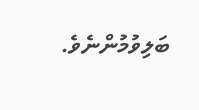ބަލިވުމުންނެވެ.